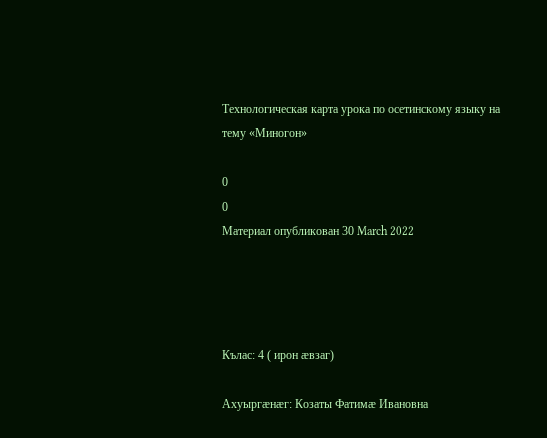Технологическая карта урока по осетинскому языку на тему «Миногон»

0
0
Материал опубликован 30 March 2022




Кълас: 4 ( ирон æвзаг)

Ахуыргæнæг: Козаты Фатимæ Ивановна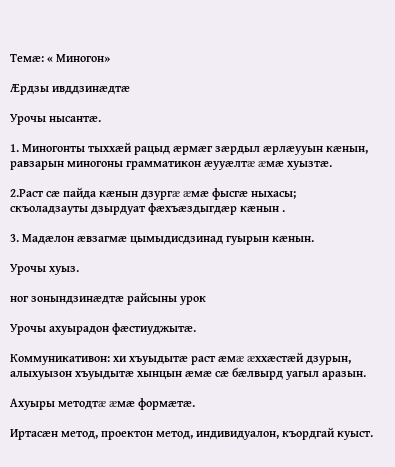Темæ: « Миногон»

Æрдзы ивддзинæдтæ

Урочы нысантæ.

1. Миногонты тыххæй рацыд æрмæг зæрдыл æрлæууын кæнын, равзарын миногоны грамматикон æууæлтæ æмæ хуызтæ.

2.Раст сæ пайда кæнын дзургæ æмæ фысгæ ныхасы; скъоладзауты дзырдуат фæхъæздыгдæр кæнын .

3. Мадæлон æвзагмæ цымыдисдзинад гуырын кæнын.

Урочы хуыз.

ног зонындзинæдтæ райсыны урок

Урочы ахуырадон фæстиуджытæ.

Коммуникативон: хи хъуыдытæ раст æмæ æххæстæй дзурын, алыхуызон хъуыдытæ хынцын æмæ сæ бæлвырд уагыл аразын.

Ахуыры методтæ æмæ формæтæ.

Иртасæн метод, проектон метод, индивидуалон, къордгай куыст.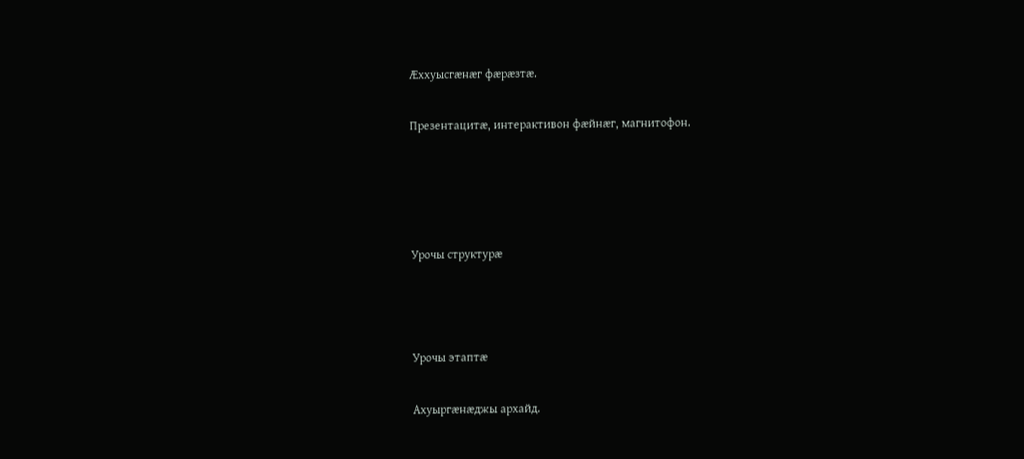Æххуысгæнæг фæрæзтæ.

Презентацитæ, интерактивон фæйнæг, магнитофон.




Урочы структурæ



Урочы этаптæ

Ахуыргæнæджы архайд.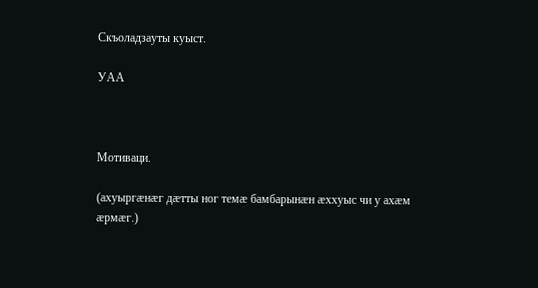Скъоладзауты куыст.

УАА



Мотиваци.

(ахуыргæнæг дæтты ног темæ бамбарынæн æххуыс чи у ахæм æрмæг.)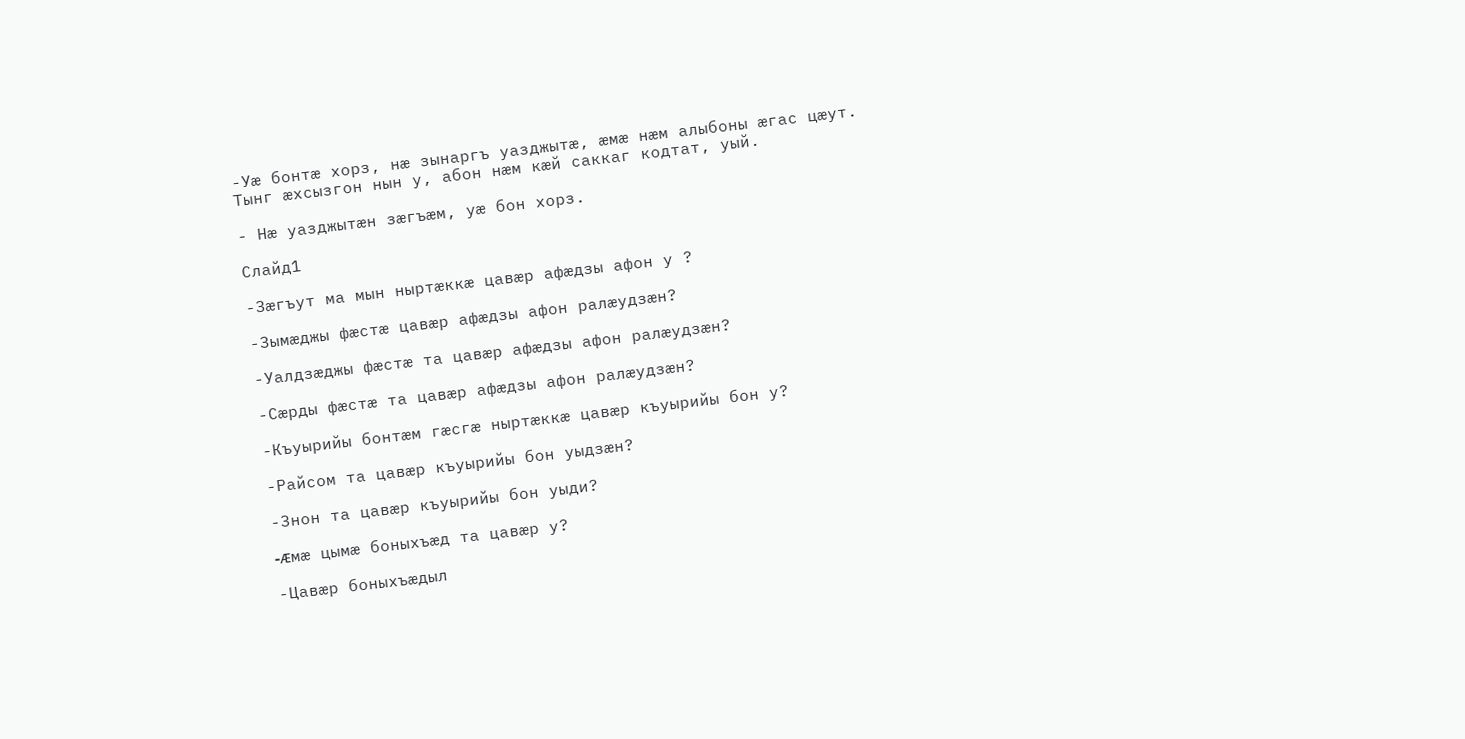-Уæ бонтæ хорз, нæ зынаргъ уазджытæ, æмæ нæм алыбоны æгас цæут. Тынг æхсызгон нын у, абон нæм кæй саккаг кодтат, уый.

- Нӕ уазджытӕн зӕгъӕм, уӕ бон хорз.

Слайд1

-Зӕгъут ма мын ныртӕккӕ цавӕр афӕдзы афон у ?

-Зымӕджы фӕстӕ цавӕр афӕдзы афон ралӕудзӕн?

-Уалдзӕджы фӕстӕ та цавӕр афӕдзы афон ралӕудзӕн?

-Сӕрды фӕстӕ та цавӕр афӕдзы афон ралӕудзӕн?

-Къуырийы бонтӕм гӕсгӕ ныртӕккӕ цавӕр къуырийы бон у?

-Райсом та цавӕр къуырийы бон уыдзӕн?

-Знон та цавӕр къуырийы бон уыди?

-ᴁмӕ цымӕ боныхъӕд та цавӕр у?

-Цавӕр боныхъӕдыл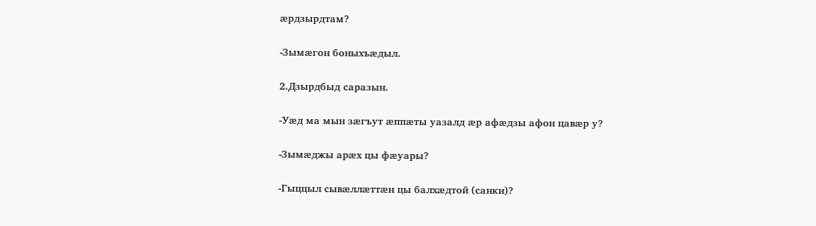ӕрдзырдтам?

-Зымӕгон боныхъӕдыл.

2.Дзырдбыд саразын.

-Уӕд ма мын зӕгъут ӕппӕты уазалд æр афӕдзы афон цавӕр у?

-Зымӕджы арӕх цы фӕуары?

-Гыццыл сывӕллӕттӕн цы балхӕдтой (санки)?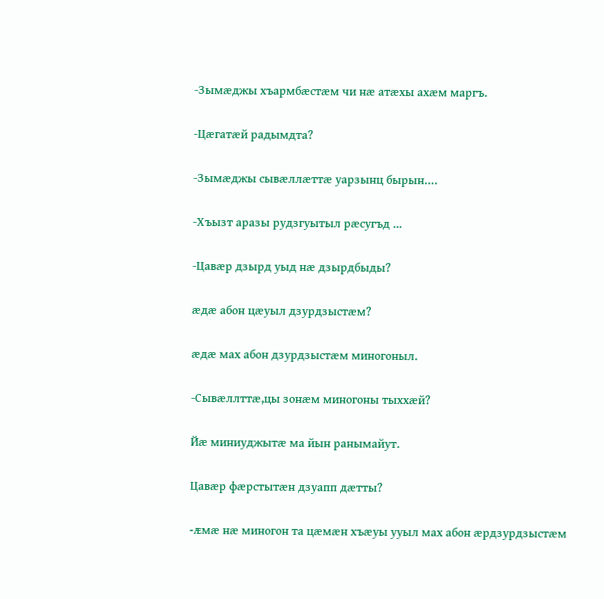-Зымӕджы хъармбӕстӕм чи нӕ атӕхы ахӕм маргъ.

-Цӕгатӕй радымдта?

-Зымӕджы сывӕллӕттӕ уарзынц бырын….

-Хъызт аразы рудзгуытыл рӕсугъд ...

-Цавӕр дзырд уыд нӕ дзырдбыды?

ӕдӕ абон цæуыл дзурдзыстæм?

ӕдӕ мах абон дзурдзыстӕм миногоныл.

-Сывӕллттæ,цы зонӕм миногоны тыххӕй?

Йæ миниуджытæ ма йын ранымайут.

Цавæр фæрстытæн дзуапп дæтты?

-ᴁмӕ нӕ миногон та цӕмӕн хъӕуы ууыл мах абон æрдзурдзыстæм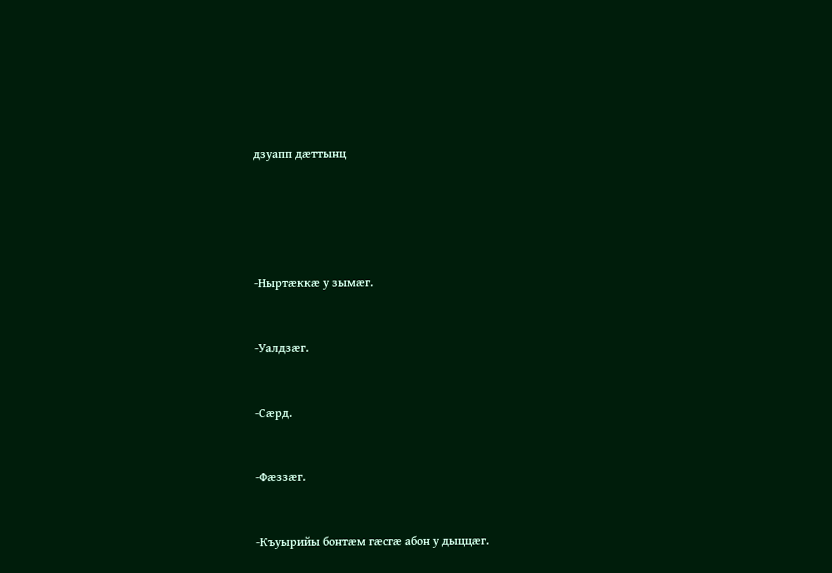дзуапп дæттынц







-Ныртӕккӕ у зымӕг.



-Уалдзӕг.



-Сӕрд.



-Фӕззӕг.



-Къуырийы бонтӕм гӕсгӕ абон у дыццӕг.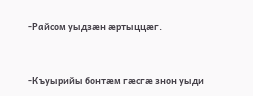-Райсом уыдзӕн ӕртыццӕг.



-Къуырийы бонтӕм гӕсгӕ знон уыди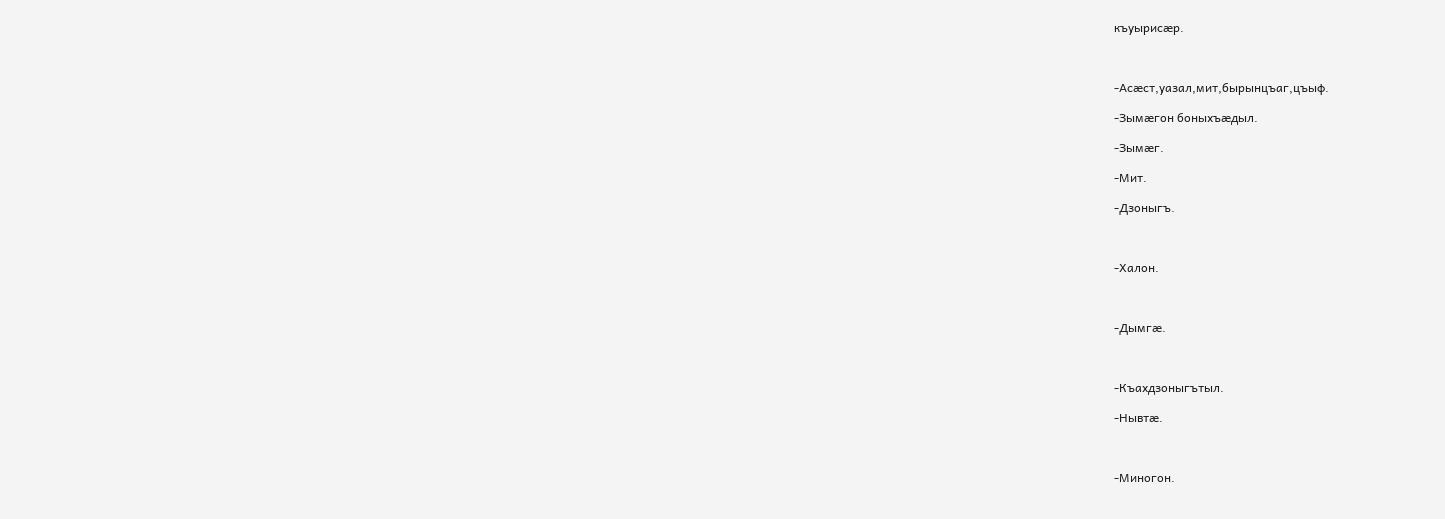къуырисӕр.



-Асӕст,уазал,мит,бырынцъаг,цъыф.

-Зымӕгон боныхъӕдыл.

-Зымӕг.

-Мит.

-Дзоныгъ.



-Халон.



-Дымгæ.



-Къахдзоныгътыл.

-Нывтӕ.



-Миногон.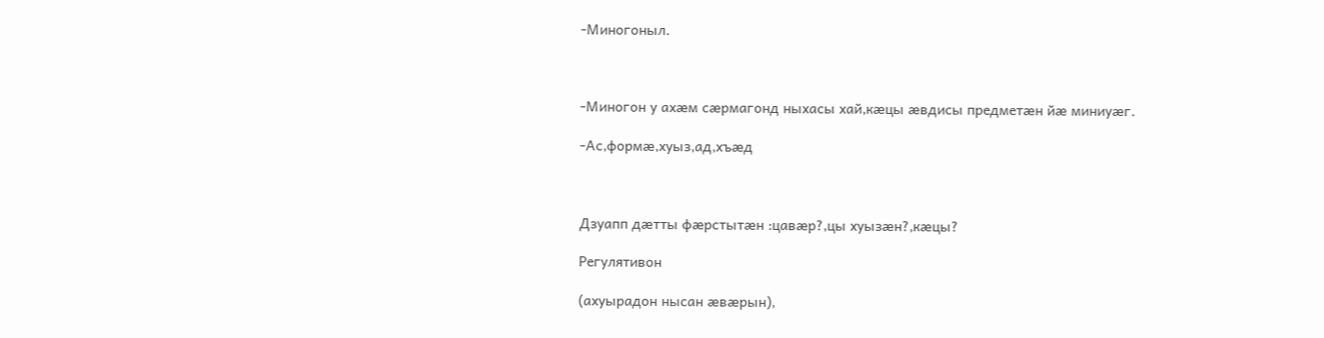-Миногоныл.



-Миногон у ахӕм сӕрмагонд ныхасы хай,кӕцы ӕвдисы предметӕн йӕ миниуӕг.

-Ас,формæ,хуыз,ад,хъæд



Дзуапп дӕтты фӕрстытӕн :цавӕр?,цы хуызӕн?,кӕцы?

Регулятивон

(ахуырадон нысан æвæрын),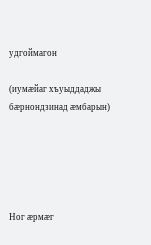удгоймагон

(иумæйаг хъуыддаджы бæрнондзинад æмбарын)





Ног æрмæг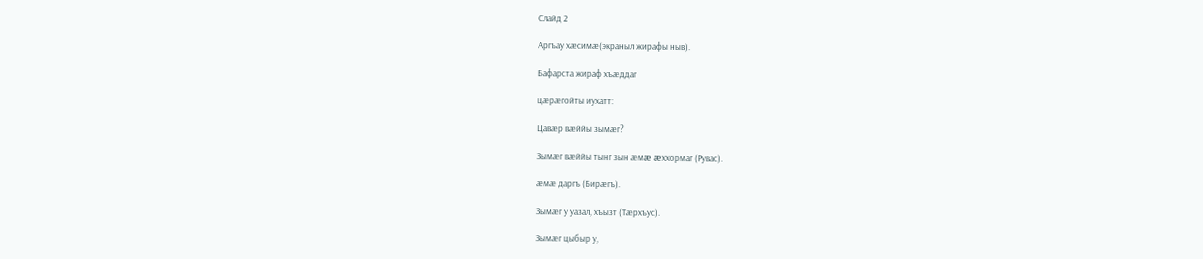Слайд 2

Аргъау хæсимæ(экраныл жирафы ныв).

Бафарста жираф хъæддаг

цæрæгойты иухатт:

Цавæр вæййы зымæг?

Зымæг вæййы тынг зын æмæ æххормаг (Рувас).

æмæ даргъ (Бирæгъ).

Зымæг у уазал, хъызт (Тæрхъус).

Зымæг цыбыр у,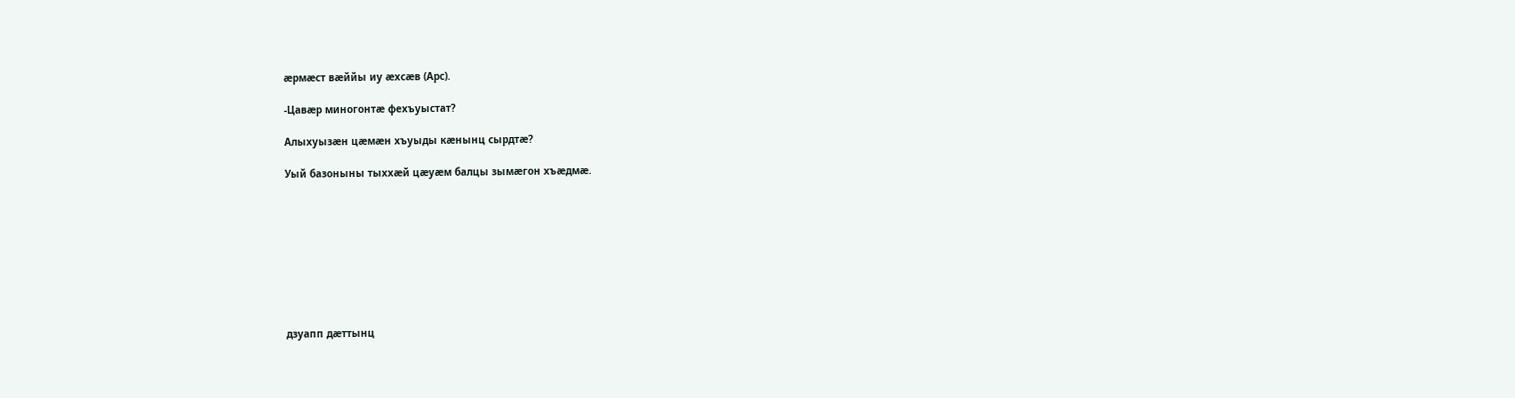æрмæст вæййы иу æхсæв (Арс).

-Цавæр миногонтæ фехъуыстат?

Алыхуызæн цæмæн хъуыды кæнынц сырдтæ?

Уый базоныны тыххæй цæуæм балцы зымæгон хъæдмæ.









дзуапп дæттынц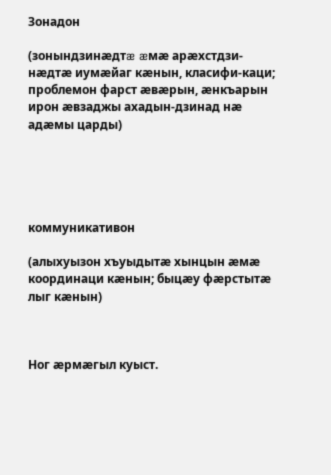Зонадон

(зонындзинæдтæ æмæ арæхстдзи-нæдтæ иумæйаг кæнын, класифи-каци; проблемон фарст æвæрын, æнкъарын ирон æвзаджы ахадын-дзинад нæ адæмы царды)





коммуникативон

(алыхуызон хъуыдытæ хынцын æмæ координаци кæнын; быцæу фæрстытæ лыг кæнын)



Ног æрмæгыл куыст.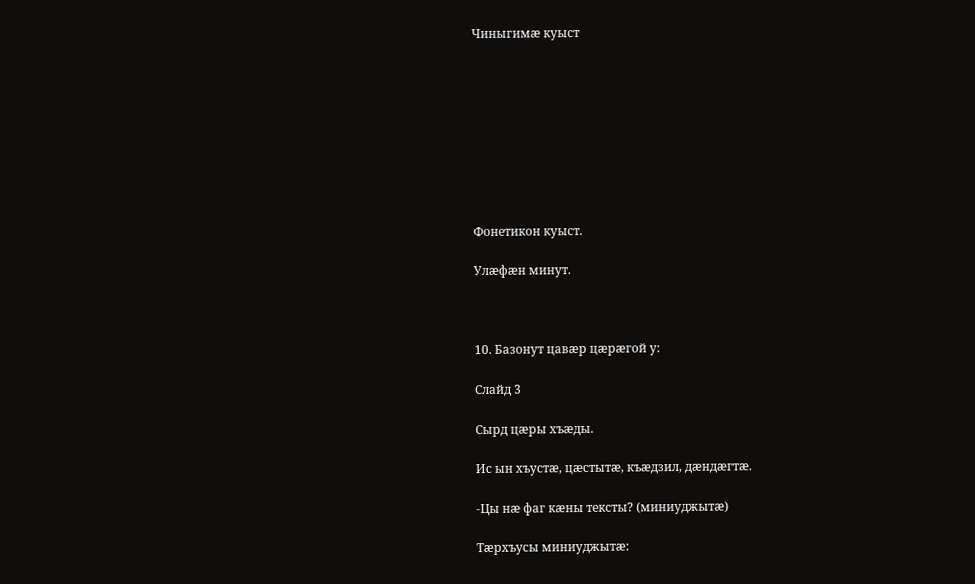Чиныгимæ куыст









Фонетикон куыст.

Улæфæн минут.



10. Базонут цавæр цæрæгой у:

Слайд 3

Сырд цæры хъæды.

Ис ын хъустæ, цæстытæ, къæдзил, дæндæгтæ.

-Цы нæ фаг кæны тексты? (миниуджытæ)

Тæрхъусы миниуджытæ: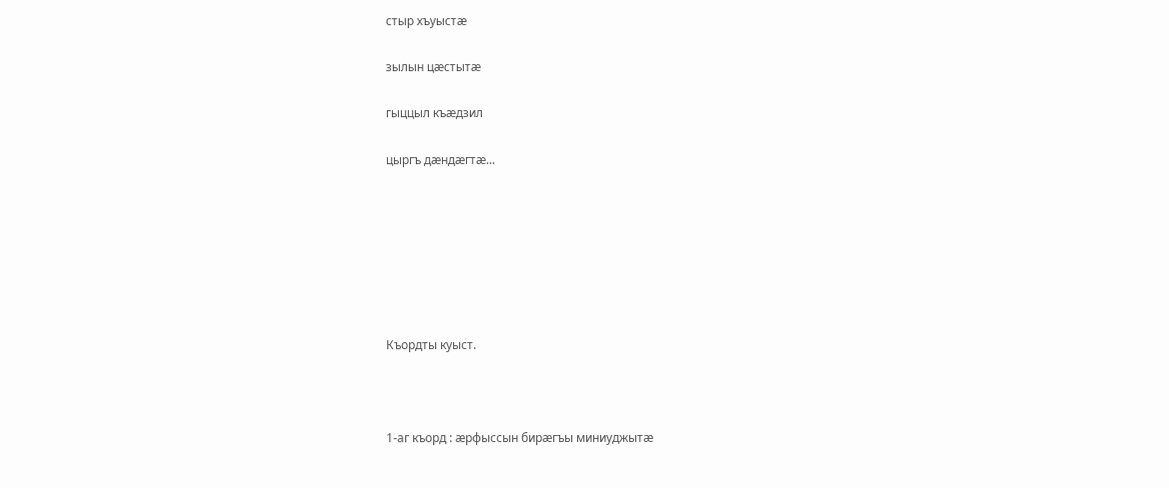стыр хъуыстæ

зылын цæстытæ

гыццыл къæдзил

цыргъ дæндæгтæ...







Къордты куыст.



1-аг къорд : æрфыссын бирæгъы миниуджытæ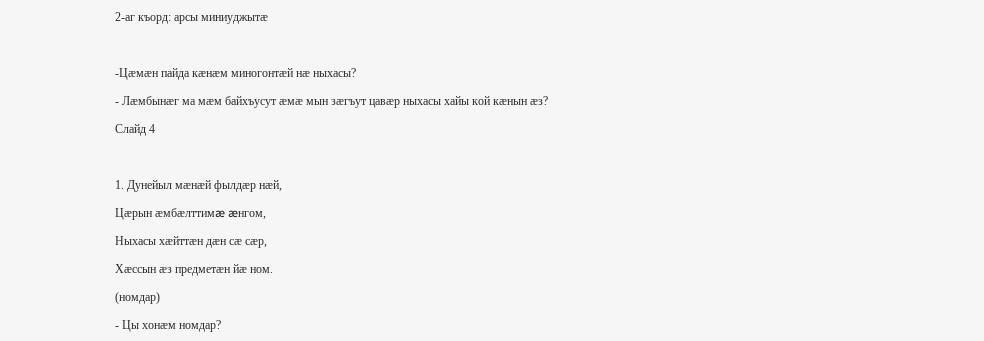2-аг къорд: арсы миниуджытæ



-Цæмæн пайда кæнæм миногонтæй нæ ныхасы?

- Лæмбынæг ма мæм байхъусут æмæ мын зæгъут цавæр ныхасы хайы кой кæнын æз?

Слайд 4



1. Дунейыл мæнæй фылдæр нæй,

Цæрын æмбæлттимæ æнгом,

Ныхасы хæйттæн дæн сæ сæр,

Хæссын æз предметæн йæ ном.

(номдар)

- Цы хонæм номдар?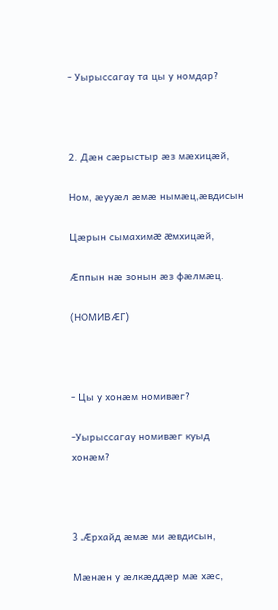- Уырыссагау та цы у номдар?



2. Дæн сæрыстыр æз мæхицæй,

Ном, æууæл æмæ нымæц,æвдисын

Цæрын сымахимæ æмхицæй,

Æппын нæ зонын æз фæлмæц.

(НОМИВÆГ)



- Цы у хонæм номивæг?

-Уырыссагау номивæг куыд хонæм?



3 .Æрхайд æмæ ми æвдисын,

Мæнæн у æлкæддæр мæ хæс,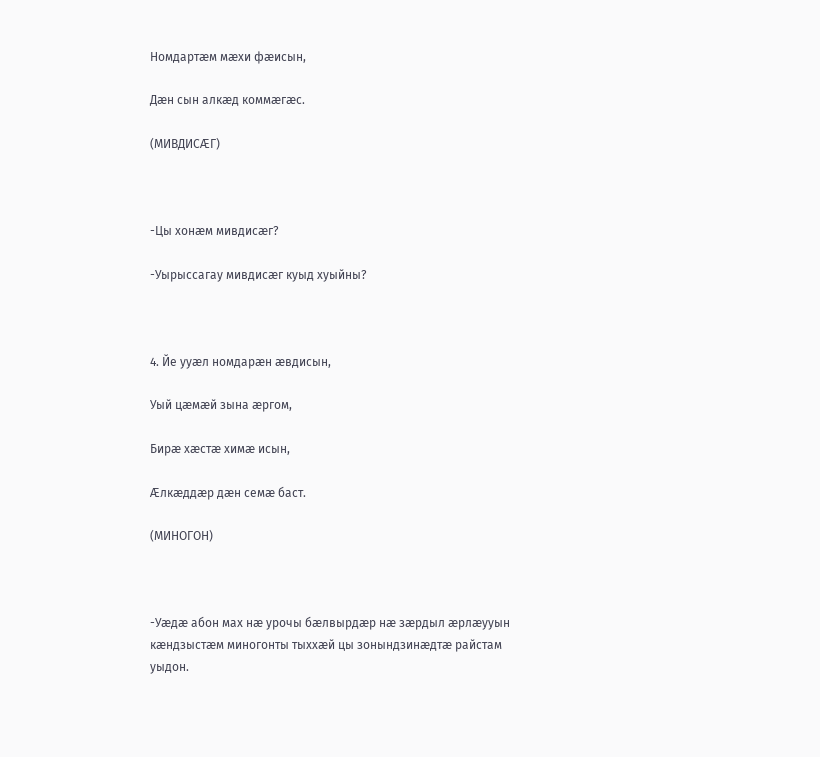Номдартæм мæхи фæисын,

Дæн сын алкæд коммæгæс.

(МИВДИСÆГ)



-Цы хонæм мивдисæг?

-Уырыссагау мивдисæг куыд хуыйны?



4. Йе ууæл номдарæн æвдисын,

Уый цæмæй зына æргом,

Бирæ хæстæ химæ исын,

Æлкæддæр дæн семæ баст.

(МИНОГОН)



-Уæдæ абон мах нæ урочы бæлвырдæр нæ зæрдыл æрлæууын кæндзыстæм миногонты тыххæй цы зонындзинæдтæ райстам уыдон.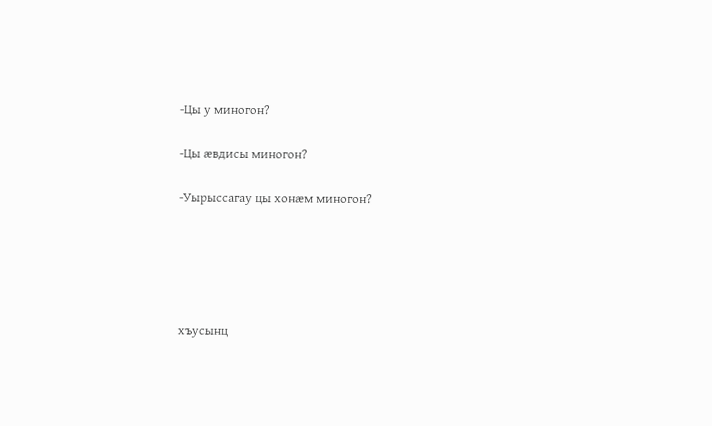-Цы у миногон?

-Цы æвдисы миногон?

-Уырыссагау цы хонæм миногон?





хъусынц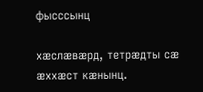фысссынц

хæслæвæрд, тетрæдты сæ æххæст кæнынц.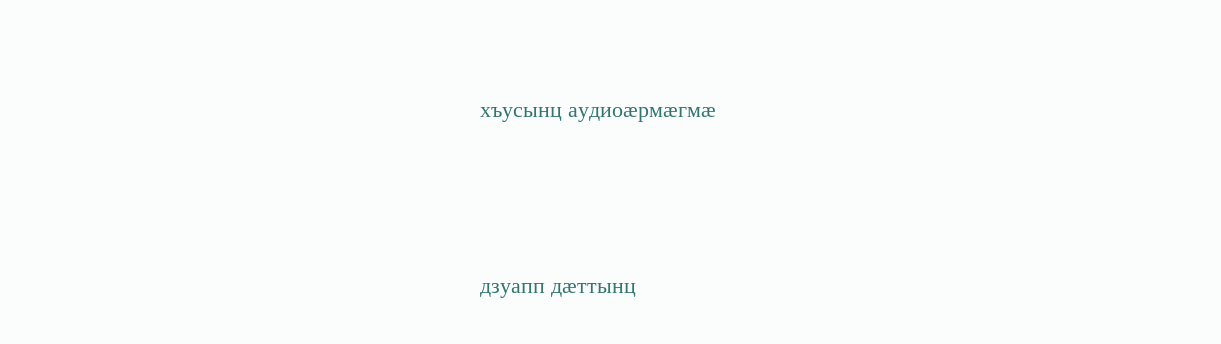хъусынц аудиоæрмæгмæ



дзуапп дæттынц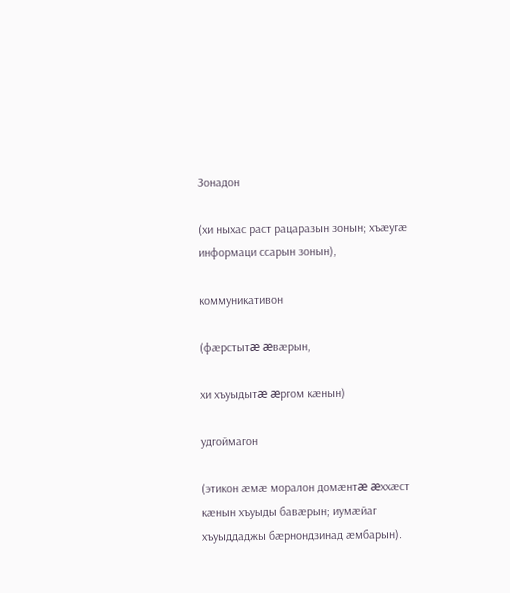Зонадон

(хи ныхас раст рацаразын зонын; хъæугæ информаци ссарын зонын),

коммуникативон

(фæрстытæ æвæрын,

хи хъуыдытæ æргом кæнын)

удгоймагон

(этикон æмæ моралон домæнтæ æххæст кæнын хъуыды бавæрын; иумæйаг хъуыддаджы бæрнондзинад æмбарын).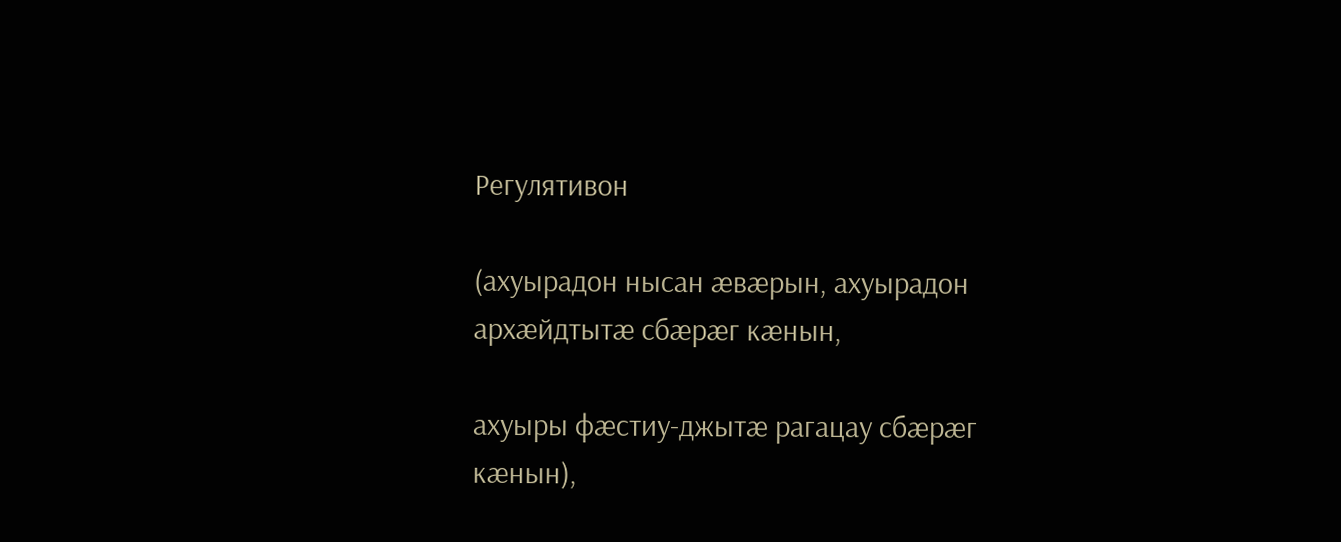Регулятивон

(ахуырадон нысан æвæрын, ахуырадон архæйдтытæ сбæрæг кæнын,

ахуыры фæстиу-джытæ рагацау сбæрæг кæнын),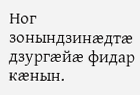Ног зонындзинæдтæ дзургæйæ фидар кæнын.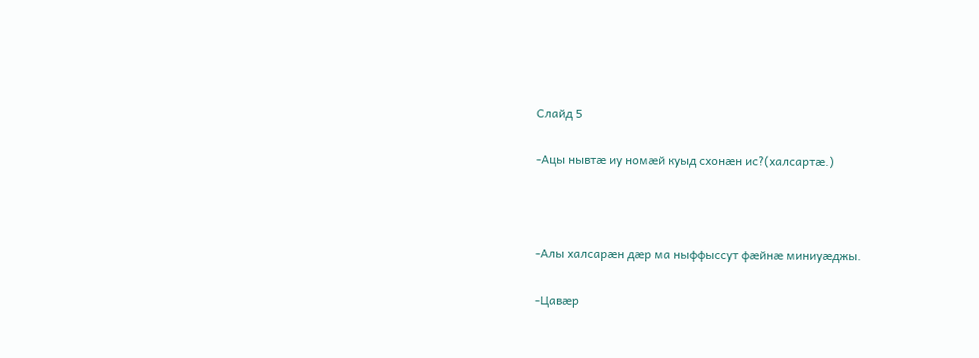Слайд 5

-Ацы нывтæ иу номæй куыд схонæн ис?(халсартæ.)



-Алы халсарæн дæр ма ныффыссут фæйнæ миниуæджы.

-Цавæр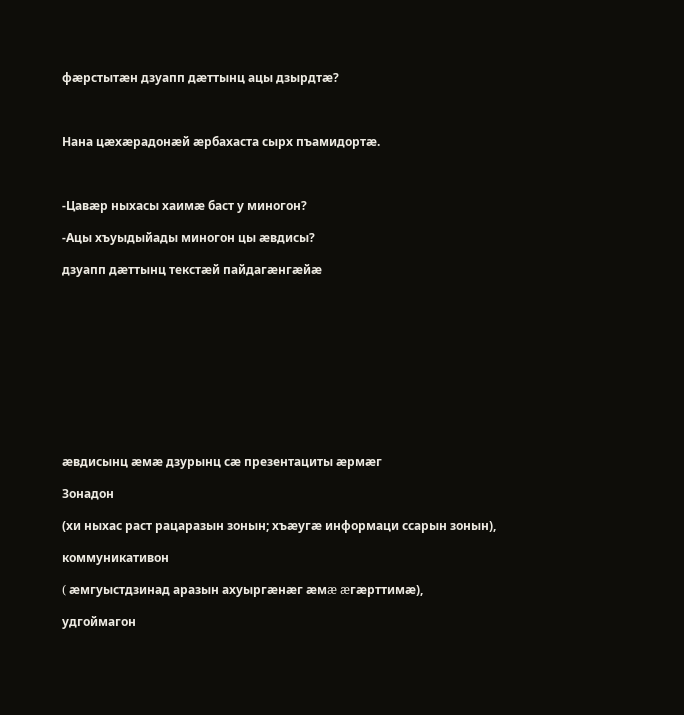фæрстытæн дзуапп дæттынц ацы дзырдтæ?



Нана цæхæрадонæй æрбахаста сырх пъамидортæ.



-Цавæр ныхасы хаимæ баст у миногон?

-Ацы хъуыдыйады миногон цы æвдисы?

дзуапп дæттынц текстæй пайдагæнгæйæ











æвдисынц æмæ дзурынц сæ презентациты æрмæг

Зонадон

(хи ныхас раст рацаразын зонын; хъæугæ информаци ссарын зонын),

коммуникативон

( æмгуыстдзинад аразын ахуыргæнæг æмæ æгæрттимæ),

удгоймагон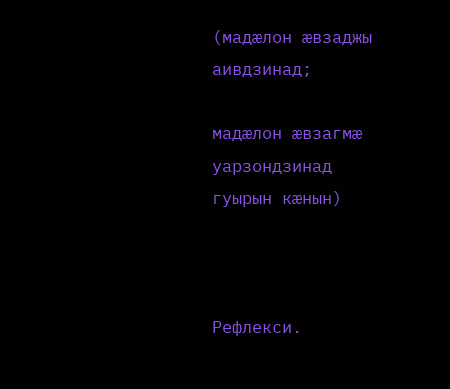(мадæлон æвзаджы аивдзинад;

мадæлон æвзагмæ уарзондзинад гуырын кæнын)



Рефлекси.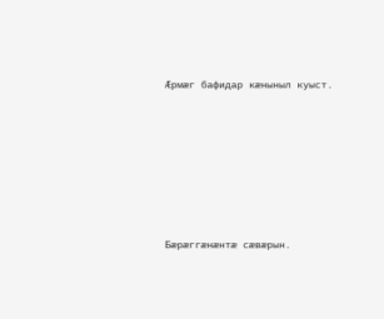Æрмæг бафидар кæныныл куыст.









Бæрæггæнæнтæ сæвæрын.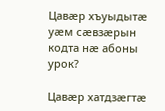Цавæр хъуыдытæ уæм сæвзæрын кодта нæ абоны урок?

Цавæр хатдзæгтæ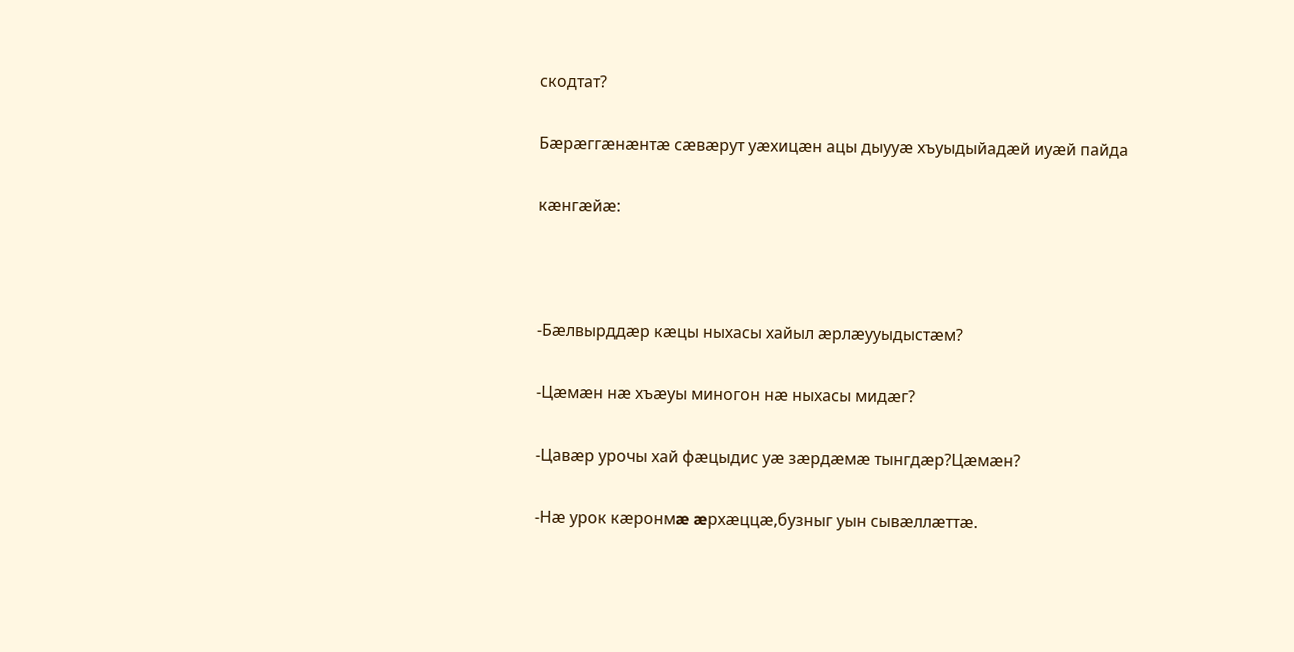скодтат?

Бæрæггæнæнтæ сæвæрут уæхицæн ацы дыууæ хъуыдыйадæй иуæй пайда

кæнгæйæ:



-Бæлвырддæр кæцы ныхасы хайыл æрлæууыдыстæм?

-Цæмæн нæ хъæуы миногон нæ ныхасы мидæг?

-Цавæр урочы хай фæцыдис уæ зæрдæмæ тынгдæр?Цæмæн?

-Нæ урок кæронмæ æрхæццæ,бузныг уын сывæллæттæ.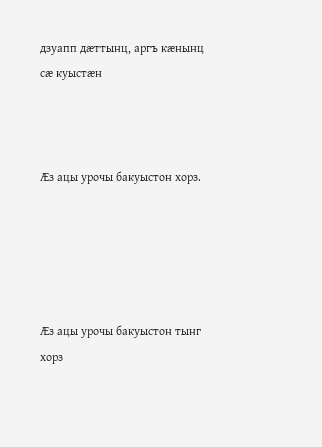дзуапп дæттынц, аргъ кæнынц сæ куыстæн



Æз ацы урочы бакуыстон хорз.





Æз ацы урочы бакуыстон тынг хорз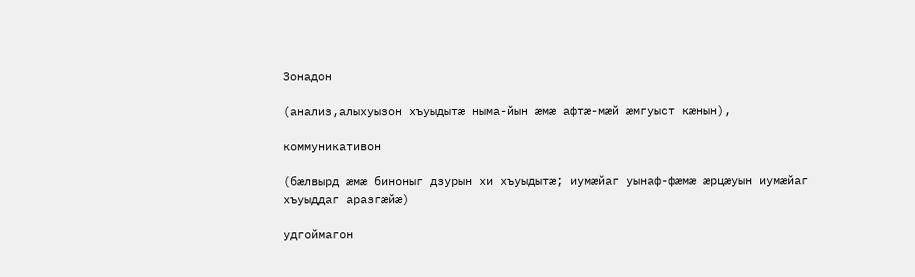Зонадон

(анализ,алыхуызон хъуыдытæ ныма-йын æмæ афтæ-мæй æмгуыст кæнын),

коммуникативон

(бæлвырд æмæ биноныг дзурын хи хъуыдытæ; иумæйаг уынаф-фæмæ æрцæуын иумæйаг хъуыддаг аразгæйæ)

удгоймагон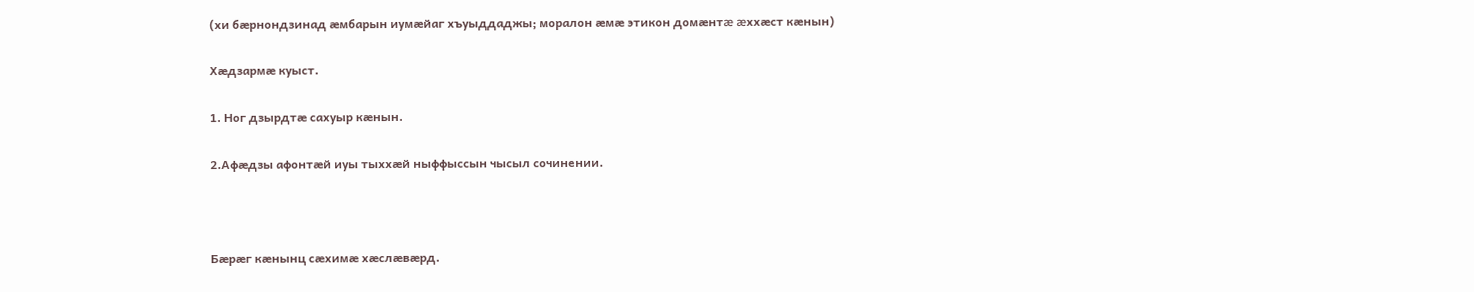(хи бæрнондзинад æмбарын иумæйаг хъуыддаджы; моралон æмæ этикон домæнтæ æххæст кæнын)

Хæдзармæ куыст.

1. Ног дзырдтæ сахуыр кæнын.

2.Афæдзы афонтæй иуы тыххæй ныффыссын чысыл сочинении.



Бæрæг кæнынц сæхимæ хæслæвæрд.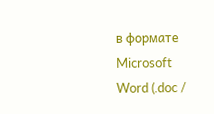в формате Microsoft Word (.doc /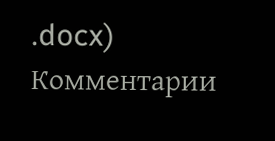.docx)
Комментарии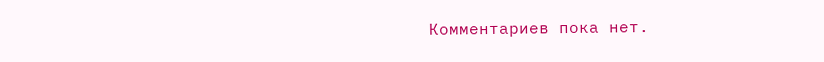Комментариев пока нет.